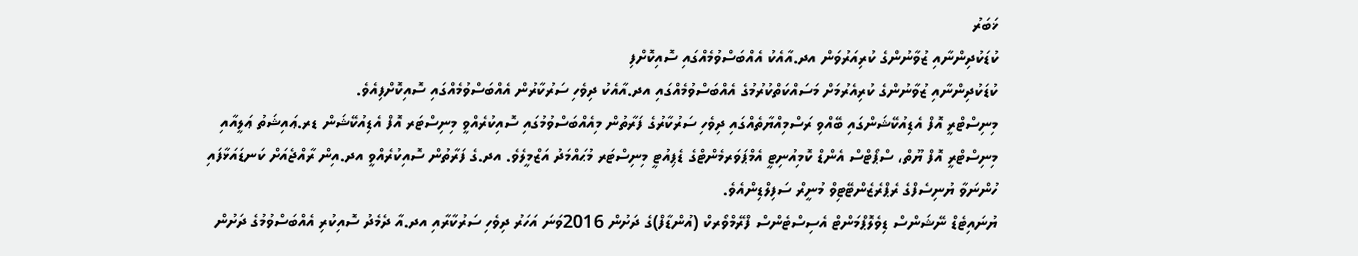ޚަބަރު
ކުޑަކުދިންނާއި ޒުވާނުންގެ ކުރިއަރުވަން އދ.އާއެކު އެއްބަސްވުމެއްގައި ސޮއިކޮށްފި
ކުޑަކުދިންނާއި ޒުވާނުންގެ ކުރިއެރުމަށް މަސައްކަތްކުރުމުގެ އެއްބަސްވުމެއްގައި އދ.އާއެކު ދިވެހި ސަރުކާރުން އެއްބަސްވުމެއްގައި ސޮއިކޮށްފިއެވެ.
މިނިސްޓްރީ އޮފް އެޑިއުކޭޝަންގައި ބޭއްވި ރަސްމިއްޔާތެއްގައި ދިވެހި ސަރުކާރުގެ ފަރާތުން މިއެއްބަސްވުމުގައި ސޮއިކުރެއްވީ މިނިސްޓަރ އޮފް އެޑިއުކޭޝަން ޑރ.ޢައިޝަތު ޢަލީއާއި މިނިސްޓްރީ އޮފް ޔޫތް، ސްޕޯޓްސް އެންޑް ކޮމިއުނިޓީ އެމްޕަވަރމެންޓްގެ ޑެޕިއުޓީ މިނިސްޓަރ މުޙައްމަދު އަޒްމީލެވެ. އދ.ގެ ފަރާތުން ސޮއިކުރެއްވީ އދ.އިން ރާއްޖެއަށް ކަނޑައަޅާފައި ހުންނަވާ ޔުނިސެފްގެ ރެޕްރެޒެންޓޭޓިވް މުނީރް ސަފިލްޑިންއެވެ.
ޔުނައިޓެޑް ނޭޝަންސް ޑިވެލޮޕްމަންޓް އެސިސްޓެންސް ފްރޭމްވޯރކް (އުންޑާފް)ގެ ދަށުން 2016ވަނަ އަހަރު ދިވެހި ސަރުކާރާއި އދ.އާ ދެމެދު ސޮއިކުރި އެއްބަސްވުމުގެ ދަށުން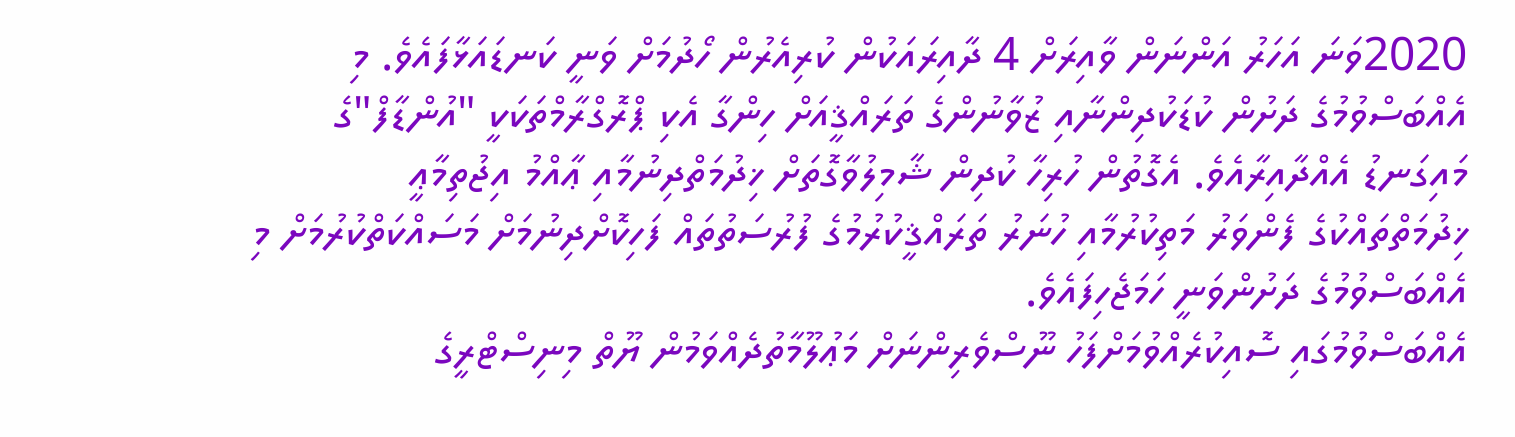2020ވަނަ އަހަރު އަންނަން ވާއިރަށް 4 ދާއިރައަކުން ކުރިއެރުން ހޯދުމަށް ވަނީ ކަނޑައަޅާފައެވެ. މި އެއްބަސްވުމުގެ ދަށުން ކުޑަކުދިންނާއި ޒުވާނުންގެ ތަރައްޤީއަށް ހިންގާ އެކި ޕްރޮގްރާމްތަކަކީ "އުންޑާފް"ގެ މައިގަނޑު އެއްދާއިރާއެވެ. އެގޮތުން ހުރިހާ ކުދިން ޝާމިލުވާގޮތަށް ޚިދުމަތްދިނުމާއި ޢާއްމު އިޖުތިމާޢީ ޚިދުމަތްތައްކުގެ ފެންވަރު މަތިކުރުމާއި ހުނަރު ތަރައްޤީކުރުމުގެ ފުރުސަތުތައް ފަހިކޮށްދިނުމަށް މަސައްކަތްކުރުމަށް މި އެއްބަސްވުމުގެ ދަށުންވަނީ ހަމަޖެހިފައެވެ.
އެއްބަސްވުމުގައި ސޮއިކުރެއްވުމަށްފަހު ނޫސްވެރިންނަށް މަޢުލޫމާތުދެއްވަމުން ޔޫތް މިނިސްޓްރީގެ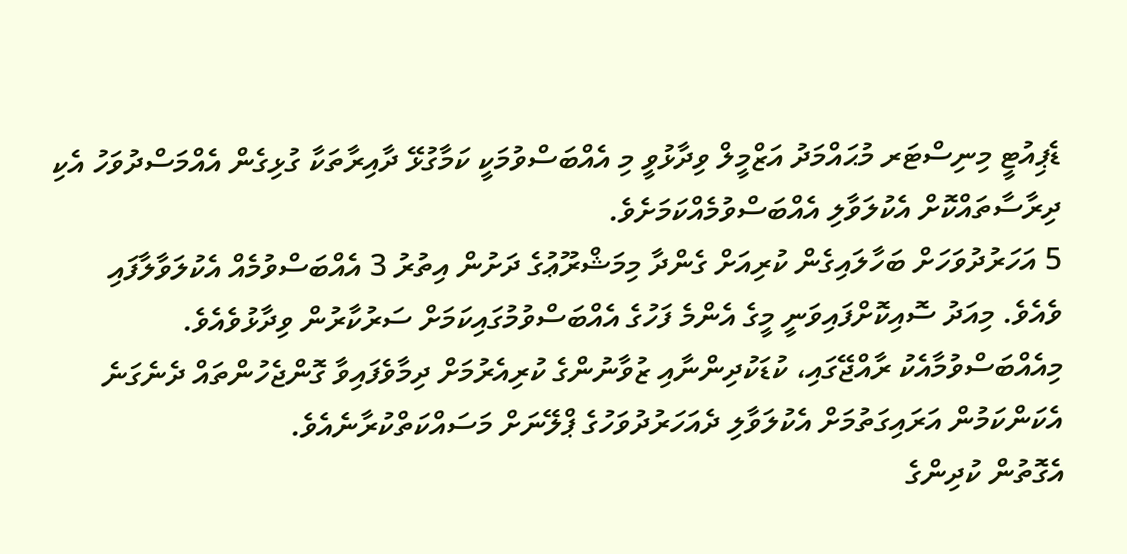ޑެޕިއުޓީ މިނިސްޓަރ މުޙައްމަދު އަޒްމީލް ވިދާޅުވީ މި އެއްބަސްވުމަކީ ކަމާގުޅޭ ދާއިރާތަކާ ގުޅިގެން އެއްމަސްދުވަހު އެކި ދިރާސާތައްކޮށް އެކުލަވާލި އެއްބަސްވުމެއްކަމަށެވެ.
5 އަހަރުދުވަހަށް ބަހާލައިގެން ކުރިއަށް ގެންދާ މިމަޝްރޫޢުގެ ދަށުން އިތުރު 3 އެއްބަސްވުމެއް އެކުލަވާލާފައި ވެއެވެ. މިއަދު ސޮއިކޮށްފައިވަނީ މީގެ އެންމެ ފަހުގެ އެއްބަސްވުމުގައިކަމަށް ސަރުކާރުން ވިދާޅުވެއެވެ. މިއެއްބަސްވުމާއެކު ރާއްޖޭގައި، ކުޑަކުދިންނާއި ޒުވާނުންގެ ކުރިއެރުމަށް ދިމާވެފައިވާ ގޮންޖެހުންތައް ދެނެގަނެ އެކަންކަމުން އަރައިގަތުމަށް އެކުލަވާލި ދެއަހަރުދުވަހުގެ ޕްލޭނަށް މަސައްކަތްކުރާނެއެވެ.
އެގޮތުން ކުދިންގެ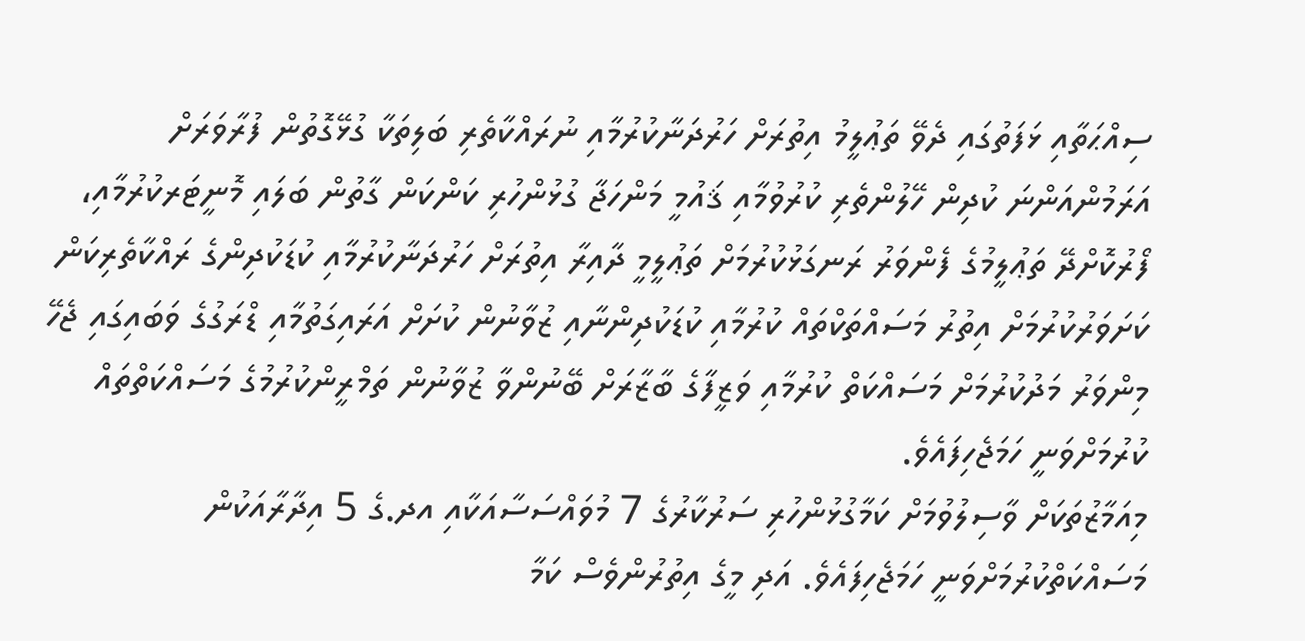ސިއްޙަތާއި ޅަފަތުގައި ދެވޭ ތަޢުލީމު އިތުރަށް ހަރުދަނާކުރުމާއި ނުރައްކާތެރި ބަލިތަކާ ގުޅޭގޮތުން ފުރާވަރަށް އަރަމުންއަންނަ ކުދިން ހޭލުންތެރި ކުރުވުމާއި ޤައުމީ މަންހަޖާ ގުޅުންހުރި ކަންކަން ގާތުން ބަލައި މޮނީޓަރކުރުމާއި، ފޯރުކޮށްދޭ ތަޢުލީމުގެ ފެންވަރު ރަނގަޅުކުރުމަށް ތަޢުލީމީ ދާއިރާ އިތުރަށް ހަރުދަނާކުރުމާއި ކުޑަކުދިންގެ ރައްކާތެރިކަން ކަށަވަރުކުރުމަށް އިތުރު މަސައްތަކްތައް ކުރުމާއި ކުޑަކުދިންނާއި ޒުވާނުން ކުށަށް އަރައިގަތުމާއި ޑްރަގުގެ ވަބައިގައި ޖެހޭ މިންވަރު މަދުކުރުމަށް މަސައްކަތް ކުރުމާއި ވަޒީފާގެ ބާޒާރަށް ބޭނުންވާ ޒުވާނުން ތަމްރީންކުރުމުގެ މަސައްކަތްތައް ކުރުމަށްވަނީ ހަމަޖެހިފައެވެ.
މިއަމާޒުތަކަށް ވާސިލުވުމަށް ކަމާގުޅުންހުރި ސަރުކާރުގެ 7 މުވައްސަސާއަކާއި އދ.ގެ 5 އިދާރާއަކުން މަސައްކަތްކުރުމަށްވަނީ ހަމަޖެހިފައެވެ. އަދި މީގެ އިތުރުންވެސް ކަމާ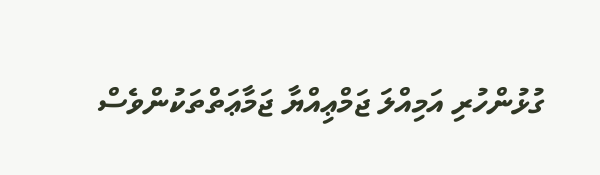ގުޅުންހުރި އަމިއްލަ ޖަމްޢިއްޔާ ޖަމާޢަތްތަކުންވެސް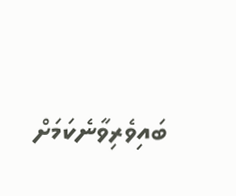ބައިވެރިވާނެކަމަށް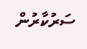ސަރުކާރުން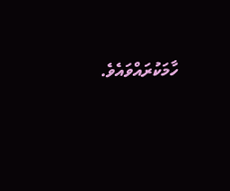ހާމަކުރައްވައެވެ.